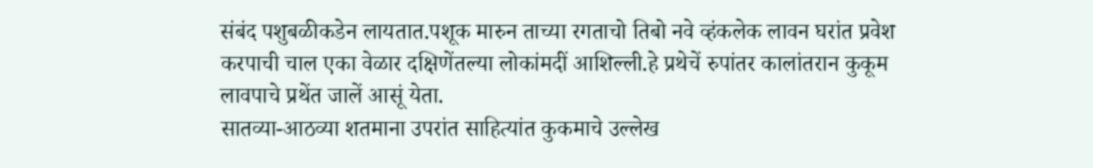संबंद पशुबळीकडेन लायतात.पशूक मारुन ताच्या रगताचो तिबो नवे व्हंकलेक लावन घरांत प्रवेश करपाची चाल एका वेळार दक्षिणेंतल्या लोकांमदीं आशिल्ली.हे प्रथेचें रुपांतर कालांतरान कुकूम लावपाचे प्रथेंत जालें आसूं येता.
सातव्या-आठव्या शतमाना उपरांत साहित्यांत कुकमाचे उल्लेख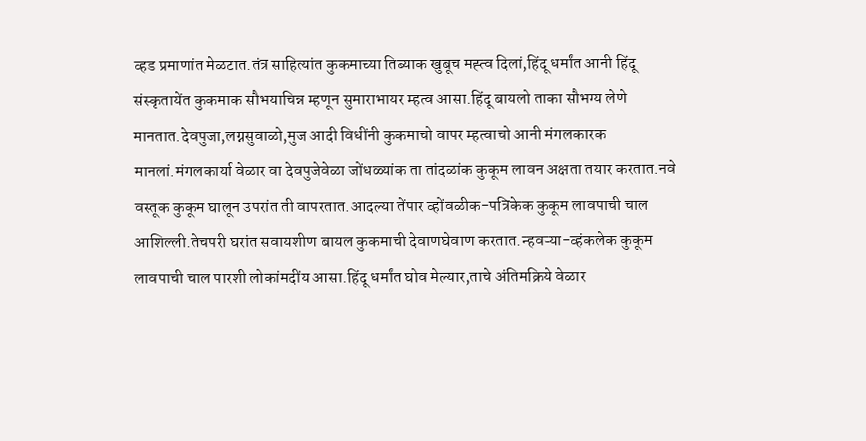व्हड प्रमाणांत मेळटात.तंत्र साहित्यांत कुकमाच्या तिब्याक खुबूच मह्त्व दिलां,हिंदू धर्मांत आनी हिंदू संस्कृतायेंत कुकमाक सौभयाचिन्न म्हणून सुमाराभायर म्हत्व आसा.हिंदू बायलो ताका सौभग्य लेणे मानतात.देवपुजा,लग्नसुवाळो,मुज आदी विधींनी कुकमाचो वापर म्हत्वाचो आनी मंगलकारक मानलां.मंगलकार्या वेळार वा देवपुजेवेळा जोंधळ्यांक ता तांदळांक कुकूम लावन अक्षता तयार करतात.नवे वस्तूक कुकूम घालून उपरांत ती वापरतात.आदल्या तेंपार व्होंवळीक-पत्रिकेक कुकूम लावपाची चाल आशिल्ली.तेचपरी घरांत सवायशीण बायल कुकमाची देवाणघेवाण करतात.न्हवऱ्या-व्हंकलेक कुकूम लावपाची चाल पारशी लोकांमदींय आसा.हिंदू धर्मांत घोव मेल्यार,ताचे अंतिमक्रिये वेळार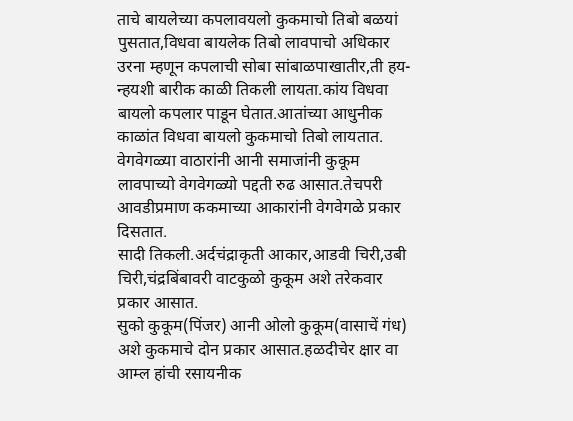ताचे बायलेच्या कपलावयलो कुकमाचो तिबो बळयां पुसतात,विधवा बायलेक तिबो लावपाचो अधिकार उरना म्हणून कपलाची सोबा सांबाळपाखातीर,ती हय-न्हयशी बारीक काळी तिकली लायता.कांय विधवा बायलो कपलार पाडून घेतात.आतांच्या आधुनीक काळांत विधवा बायलो कुकमाचो तिबो लायतात.
वेगवेगळ्या वाठारांनी आनी समाजांनी कुकूम लावपाच्यो वेगवेगळ्यो पद्दती रुढ आसात.तेचपरी आवडीप्रमाण ककमाच्या आकारांनी वेगवेगळे प्रकार दिसतात.
सादी तिकली.अर्दचंद्राकृती आकार,आडवी चिरी,उबी चिरी,चंद्रबिंबावरी वाटकुळो कुकूम अशे तरेकवार प्रकार आसात.
सुको कुकूम(पिंजर) आनी ओलो कुकूम(वासाचें गंध) अशे कुकमाचे दोन प्रकार आसात.हळदीचेर क्षार वा आम्ल हांची रसायनीक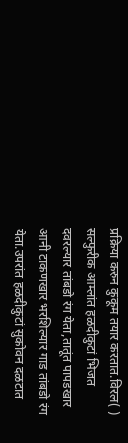प्रक्रिया करुन कुकूम तयार करतात.विरल( ) सल्फुरीक आम्लांत हळदीकुटां भिजत दवरल्यार तांबडो रंग येता,तातूंत पापडखार आनी टाकणखार भरशिल्यार गाड तांबडो रंग येता.उपरांत हळदीकुटां सुकोवन दळटात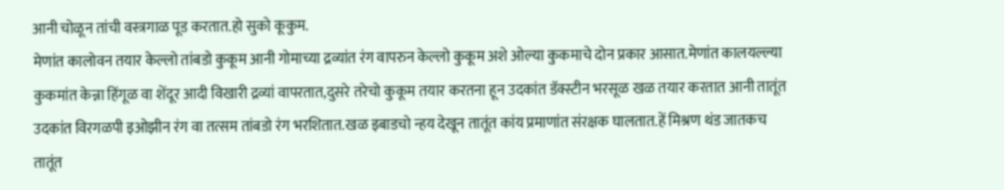आनी चोळून तांची वस्त्रगाळ पूड करतात.हो सुको कूकुम.
मेणांत कालोवन तयार केल्लो तांबडो कुकूम आनी गोमाच्या द्रव्यांत रंग वापरुन केल्लो कुकूम अशे ओल्या कुकमाचे दोन प्रकार आसात.मेणांत कालयल्ल्या कुकमांत केन्ना हिंगूळ वा शेंदूर आदी विखारी द्रव्यां वापरतात,दुसरे तरेचो कुकूम तयार करतना हून उदकांत डॅक्स्टीन भरसूळ खळ तयार करतात आनी तातूंत उदकांत विरगळपी इओझीन रंग वा तत्सम तांबडो रंग भरशितात.खळ इबाडचो न्हय देखून तातूंत कांय प्रमाणांत संरक्षक घालतात.हें मिश्रण थंड जातकच तातूंत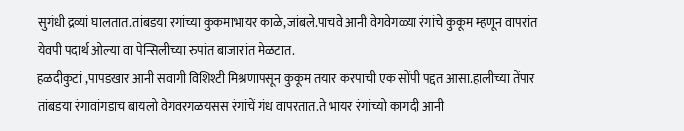सुगंधी द्रव्यां घालतात.तांबडया रगांच्या कुकमाभायर काळे,जांबले.पाचवे आनी वेगवेगळ्या रंगांचे कुकूम म्हणून वापरांत येवपी पदार्थ ओल्या वा पेन्सिलीच्या रुपांत बाजारांत मेळटात.
हळदीकुटां ,पापडखार आनी सवागी विशिश्टी मिश्रणापसून कुकूम तयार करपाची एक सोंपी पद्दत आसा.हालीच्या तेंपार तांबडया रंगावांगडाच बायलो वेगवरगळयसस रंगांचें गंध वापरतात.ते भायर रंगांच्यो कागदी आनी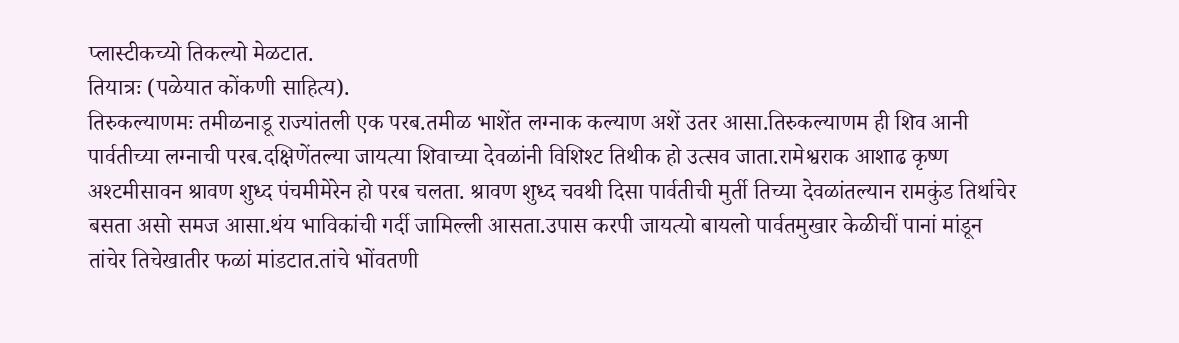प्लास्टीकच्यो तिकल्यो मेळटात.
तियात्रः (पळेयात कोंकणी साहित्य).
तिरुकल्याणमः तमीळनाडू राज्यांतली एक परब.तमीळ भाशेंत लग्नाक कल्याण अशें उतर आसा.तिरुकल्याणम ही शिव आनी पार्वतीच्या लग्नाची परब.दक्षिणेंतल्या जायत्या शिवाच्या देवळांनी विशिश्ट तिथीक हो उत्सव जाता.रामेश्वराक आशाढ कृष्ण अश्टमीसावन श्रावण शुध्द पंचमीमेरेन हो परब चलता. श्रावण शुध्द चवथी दिसा पार्वतीची मुर्ती तिच्या देवळांतल्यान रामकुंड तिर्थाचेर बसता असो समज आसा.थंय भाविकांची गर्दी जामिल्ली आसता.उपास करपी जायत्यो बायलो पार्वतमुखार केळीचीं पानां मांडून तांचेर तिचेखातीर फळां मांडटात.तांचे भोंवतणी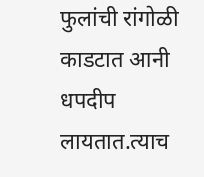फुलांची रांगोळी काडटात आनी धपदीप लायतात.त्याच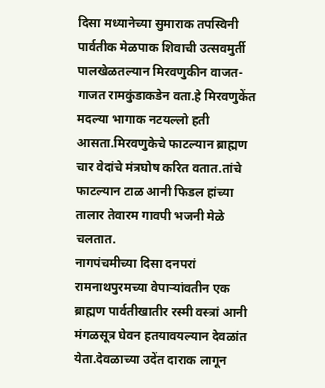दिसा मध्यानेच्या सुमाराक तपस्विनी पार्वतीक मेळपाक शिवाची उत्सवमुर्ती पालखेळतल्यान मिरवणुकीन वाजत-गाजत रामकुंडाकडेन वता.हे मिरवणुकेंत मदल्या भागाक नटयल्लो हती आसता.मिरवणुकेचे फाटल्यान ब्राह्मण चार वेदांचे मंत्रघोष करित वतात.तांचे फाटल्यान टाळ आनी फिडल हांच्या तालार तेवारम गावपी भजनी मेळे चलतात.
नागपंचमीच्या दिसा दनपरां रामनाथपुरमच्या वेपाऱ्यांवतीन एक ब्राह्मण पार्वतीखातीर रस्मी वस्त्रां आनी मंगळसूत्र घेवन हतयावयल्यान देवळांत येता.देवळाच्या उदेंत दाराक लागून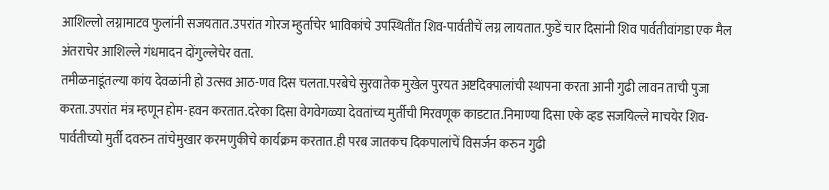आशिल्लो लग्नामाटव फुलांनी सजयतात.उपरांत गोरज म्हुर्ताचेर भाविकांचे उपस्थितींत शिव-पार्वतीचें लग्न लायतात.फुडें चार दिसांनी शिव पार्वतीवांगडा एक मैल अंतराचेर आशिल्ले गंधमादन दोंगुल्लेचेर वता.
तमीळनाडूंतल्या कांय देवळांनी हो उत्सव आठ-णव दिस चलता.परबेचे सुरवातेक मुखेल पुरयत अष्टदिक्पालांची स्थापना करता आनी गुढी लावन ताची पुजा करता.उपरांत मंत्र म्हणून होम-हवन करतात.दरेका दिसा वेगवेगळ्या देवतांच्य मुर्तीची मिरवणूक काडटात.निमाण्या दिसा एके व्हड सजयिल्ले माचयेर शिव-पार्वतीच्यो मुर्ती दवरुन तांचेमुखार करमणुकीचे कार्यक्रम करतात.ही परब जातकच दिकपालांचें विसर्जन करुन गुढी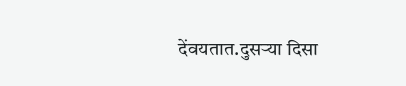देंवयतात.दुसऱ्या दिसा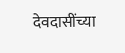देवदासींच्या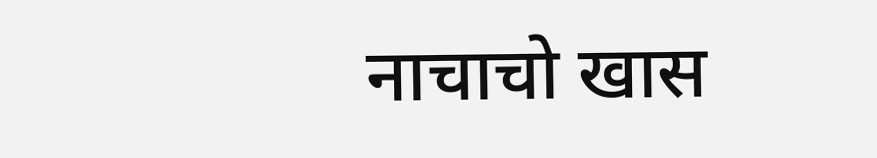नाचाचो खास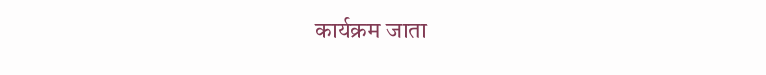कार्यक्रम जाता